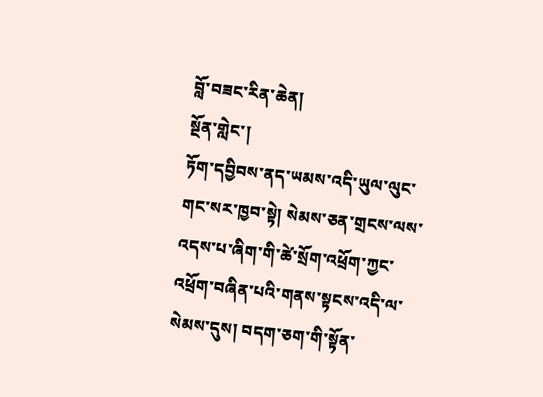བློ་བཟང་རིན་ཆེན།
སྔོན་གླེང་།
ཏོག་དབྱིབས་ནད་ཡམས་འདི་ཡུལ་ལུང་གང་སར་ཁྱབ་སྟེ། སེམས་ཅན་གྲངས་ལས་འདས་པ་ཞིག་གི་ཚེ་སྲོག་འཕྲོག་ཀྱང་འཕྲོག་བཞིན་པའི་གནས་སྟངས་འདི་ལ་སེམས་དུས། བདག་ཅག་གི་སྟོན་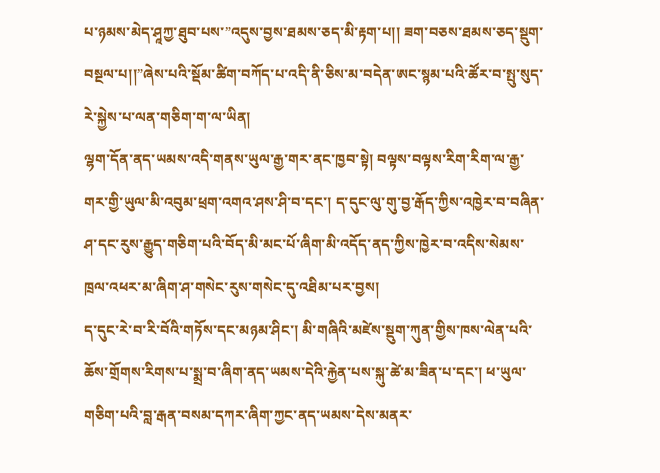པ་ཉམས་མེད་ཤཱཀྱ་ཐུབ་པས་”འདུས་བྱས་ཐམས་ཅད་མི་རྟག་པ།། ཟག་བཅས་ཐམས་ཅད་སྡུག་བསྔལ་པ།།”ཞེས་པའི་སྡོམ་ཚིག་བཀོད་པ་འདི་ནི་ཅིས་མ་བདེན་ཨང་སྙམ་པའི་ཚོར་བ་སྤུ་སུད་རེ་སྐྱེས་པ་ལན་གཅིག་ག་ལ་ཡིན།
ལྷག་དོན་ནད་ཡམས་འདི་གནས་ཡུལ་རྒྱ་གར་ནང་ཁྱབ་སྟེ། བལྟས་བལྟས་རིག་རིག་ལ་རྒྱ་གར་གྱི་ཡུལ་མི་འབུམ་ཕྲག་འགའ་ཤས་ཤི་བ་དང་། ད་དུང་ལུ་གུ་བྱ་རྒོད་ཀྱིས་འཁྱེར་བ་བཞིན་ཤ་དང་རུས་རྒྱུད་གཅིག་པའི་བོད་མི་མང་པོ་ཞིག་མི་འདོད་ནད་ཀྱིས་ཁྱེར་བ་འདིས་སེམས་ཁྲལ་འཕར་མ་ཞིག་ཤ་གསེང་རུས་གསེང་དུ་འཐིམ་པར་བྱས།
ད་དུང་རེ་བ་རི་བོའི་གཏོས་དང་མཉམ་ཤིང་། མི་གཞིའི་མཛེས་སྡུག་ཀུན་གྱིས་ཁས་ལེན་པའི་ཆོས་གྲོགས་རིགས་པ་སྨྲ་བ་ཞིག་ནད་ཡམས་དེའི་རྐྱེན་པས་སྐུ་ཚེ་མ་ཟིན་པ་དང་། ཕ་ཡུལ་གཅིག་པའི་བླ་རྒན་བསམ་དཀར་ཞིག་ཀྱང་ནད་ཡམས་དེས་མནར་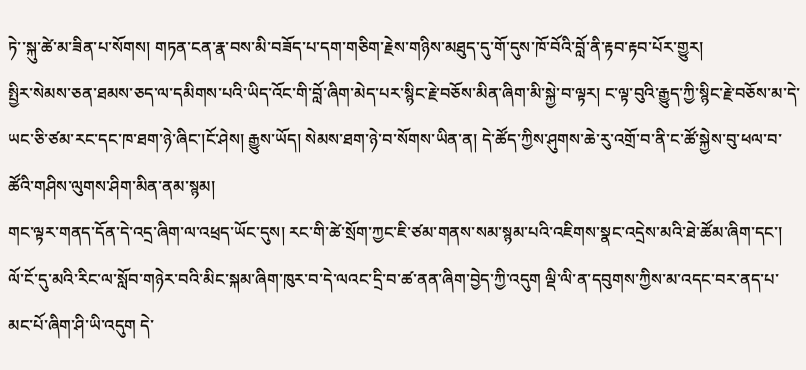ཏེ་་སྐུ་ཚེ་མ་ཟིན་པ་སོགས། གཏན་ངན་རྣ་བས་མི་བཟོད་པ་དག་གཅིག་རྗེས་གཉིས་མཐུད་དུ་གོ་དུས་ཁོ་བོའི་བློ་ནི་རྟབ་རྟབ་པོར་གྱུར།
སྤྱིར་སེམས་ཅན་ཐམས་ཅད་ལ་དམིགས་པའི་ཡིད་འོང་གི་བློ་ཞིག་མེད་པར་སྙིང་རྗེ་བཅོས་མིན་ཞིག་མི་སྐྱེ་བ་ལྟར། ང་ལྟ་བུའི་རྒྱུད་ཀྱི་སྙིང་རྗེ་བཅོས་མ་དེ་ཡང་ཅི་ཙམ་རང་དང་ཁ་ཐག་ཉེ་ཞིང་།ངོ་ཤེས། རྒྱུས་ཡོད། སེམས་ཐག་ཉེ་བ་སོགས་ཡིན་ན། དེ་ཚོད་ཀྱིས་ཤུགས་ཆེ་རུ་འགྲོ་བ་ནི་ང་ཚོ་སྐྱེས་བུ་ཕལ་བ་ཚོའི་གཤིས་ལུགས་ཤིག་མིན་ནམ་སྙམ།
གང་ལྟར་གནད་དོན་དེ་འདྲ་ཞིག་ལ་འཕྲད་ཡོང་དུས། རང་གི་ཚེ་སྲོག་ཀྱང་ཇི་ཙམ་གནས་སམ་སྙམ་པའི་འཇིགས་སྣང་འདྲེས་མའི་ཐེ་ཚོམ་ཞིག་དང་། ལོ་ངོ་དུ་མའི་རིང་ལ་སློབ་གཉེར་བའི་མིང་སྐམ་ཞིག་ཁུར་བ་དེ་ལའང་དྲི་བ་ཚ་ནན་ཞིག་བྱེད་ཀྱི་འདུག ལྡི་ལི་ན་དབུགས་ཀྱིས་མ་འདང་བར་ནད་པ་མང་པོ་ཞིག་ཤི་ཡི་འདུག དེ་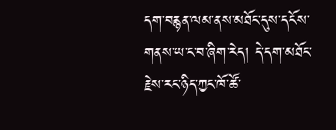དག་བརྙན་ལམ་ནས་མཐོང་དུས་དངོས་གནས་ཡ་ང་བ་ཞིག་རེད། དེ་དག་མཐོང་རྗེས་རང་ཉིད་ཀྱང་ཁོ་ཚོ་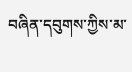བཞིན་དབུགས་ཀྱིས་མ་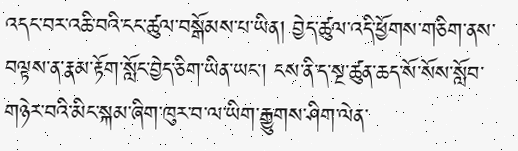འདང་བར་འཆི་བའི་ངང་ཚུལ་བསྒོམས་པ་ཡིན། བྱེད་ཚུལ་འདི་ཕྱོགས་གཅིག་ནས་བལྟས་ན་རྣམ་རྟོག་སློང་བྱེད་ཅིག་ཡིན་ཡང་། ངས་ནི་ད་སྔ་ཚུན་ཆད་སོ་སོས་སློབ་གཉེར་བའི་མིང་སྐམ་ཞིག་ཁུར་བ་ལ་ཡིག་རྒྱུགས་ཤིག་ལེན་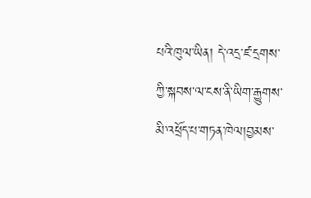པའི་ཁུལ་ཡིན། དེ་འདྲ་ཛ་དྲགས་ཀྱི་སྐབས་ལ་ངས་ནི་ཡིག་རྒྱུགས་མི་འཕྲོད་པ་གཏན་ཁེལ།བྱམས་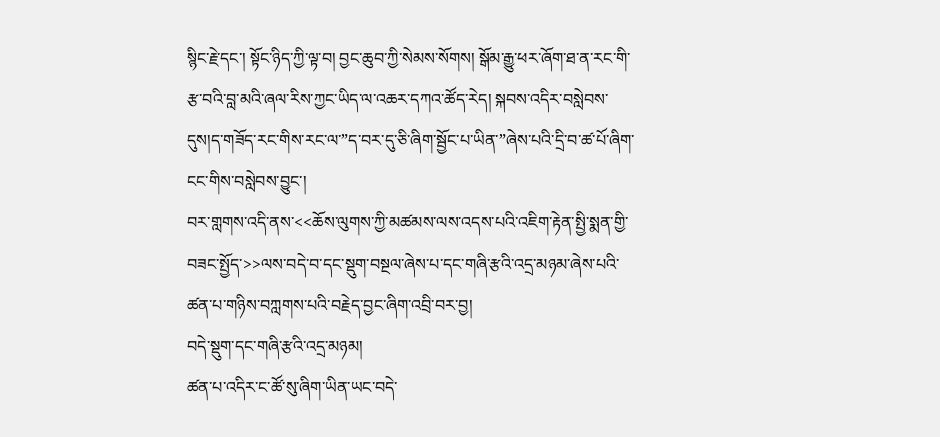སྙིང་རྗེ་དང་། སྟོང་ཉིད་ཀྱི་ལྟ་བ། བྱང་ཆུབ་ཀྱི་སེམས་སོགས། སྒོམ་རྒྱུ་ཕར་ཞོག་ཐ་ན་རང་གི་རྩ་བའི་བླ་མའི་ཞལ་རིས་ཀྱང་ཡིད་ལ་འཆར་དཀའ་ཚོད་རེད། སྐབས་འདིར་བསླེབས་དུས།ད་གཟོད་རང་གིས་རང་ལ་”ད་བར་དུ་ཅི་ཞིག་སྦྱོང་པ་ཡིན་”ཞེས་པའི་དྲི་བ་ཚ་པོ་ཞིག་ངང་གིས་བསླེབས་བྱུང་།
བར་གླགས་འདི་ནས་<<ཆོས་ལུགས་ཀྱི་མཚམས་ལས་འདས་པའི་འཇིག་རྟེན་སྤྱི་སྨན་གྱི་བཟང་སྤྱོད་>>ལས་བདེ་བ་དང་སྡུག་བསྔལ་ཞེས་པ་དང་གཞི་རྩའི་འདྲ་མཉམ་ཞེས་པའི་ཚན་པ་གཉིས་བཀླགས་པའི་བརྗེད་བྱང་ཞིག་འབྲི་བར་བྱ།
བདེ་སྡུག་དང་གཞི་རྩའི་འདྲ་མཉམ།
ཚན་པ་འདིར་ང་ཚོ་སུ་ཞིག་ཡིན་ཡང་བདེ་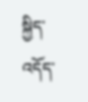སྐྱིད་འདོད་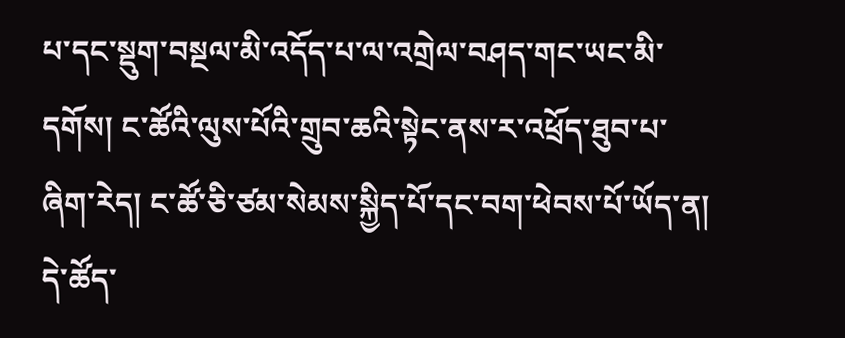པ་དང་སྡུག་བསྔལ་མི་འདོད་པ་ལ་འགྲེལ་བཤད་གང་ཡང་མི་དགོས། ང་ཚོའི་ལུས་པོའི་གྲུབ་ཆའི་སྟེང་ནས་ར་འཕྲོད་ཐུབ་པ་ཞིག་རེད། ང་ཚོ་ཅི་ཙམ་སེམས་སྐྱིད་པོ་དང་བག་ཕེབས་པོ་ཡོད་ན། དེ་ཚོད་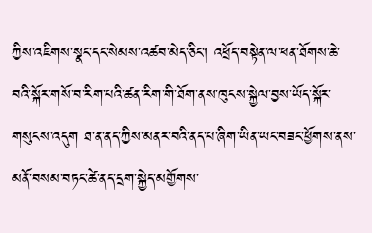ཀྱིས་འཇིགས་སྣང་དང་སེམས་འཚབ་མེད་ཅིང་། འཕྲོད་བསྟེན་ལ་ཕན་ཐོགས་ཆེ་བའི་སྐོར་གསོ་བ་རིག་པའི་ཚན་རིག་གི་ཐོག་ནས་ཁུངས་སྐྱེལ་བྱས་ཡོད་སྐོར་གསུངས་འདུག ཐ་ན་ནད་ཀྱིས་མནར་བའི་ནད་པ་ཞིག་ཡིན་ཡང་བཟང་ཕྱོགས་ནས་མནོ་བསམ་བཏང་ཚེ་ནད་དྲག་སྐྱེད་མགྱོགས་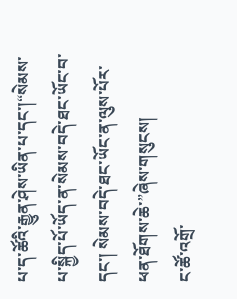པ་ད་ཚོའི་རྒྱུན་ཤེས་ཡིན་པ་དང་།“སེམས་པ་སྐྱིད་པོ་ཡོད་ན་སེམས་བདེ་ཐང་ཡོང་བ་དང་། སེམས་བདེ་ཐང་ཡོང་ན་ལུས་པོར་ཕན་ཐོགས་ཆེ་”ཞེས་གསུངས།
ང་ཚོ་འགྲོ་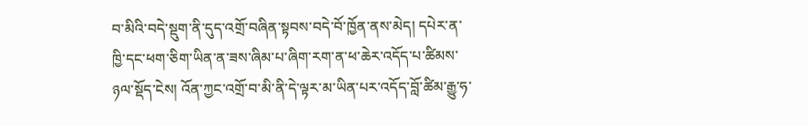བ་མིའི་བདེ་སྡུག་ནི་དུད་འགྲོ་བཞིན་སྟབས་བདེ་བོ་ཁྱོན་ནས་མེད། དཔེར་ན་ཁྱི་དང་ཕག་ཅིག་ཡིན་ན་ཟས་ཞིམ་པ་ཞིག་རག་ན་ཕ་ཆེར་འདོད་པ་ཚིམས་ཉལ་སྡོད་ངེས། འོན་ཀྱང་འགྲོ་བ་མི་ནི་དེ་ལྟར་མ་ཡིན་པར་འདོད་བློ་ཚིམ་རྒྱུ་ཧ་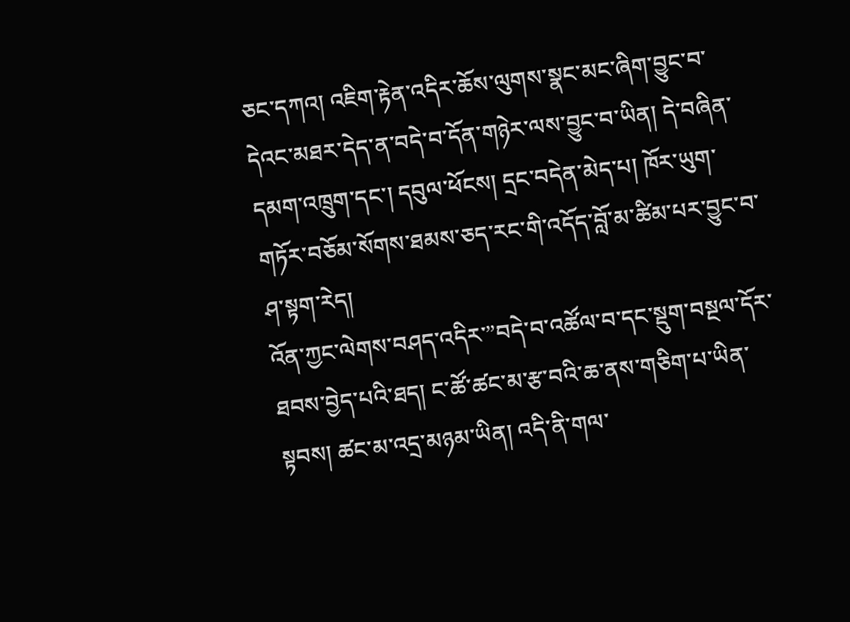ཅང་དཀའ། འཇིག་རྟེན་འདིར་ཆོས་ལུགས་སྣང་མང་ཞིག་བྱུང་བ་དེའང་མཐར་དེད་ན་བདེ་བ་དོན་གཉེར་ལས་བྱུང་བ་ཡིན། དེ་བཞིན་དམག་འཁྲུག་དང་། དབུལ་ཕོངས། དྲང་བདེན་མེད་པ། ཁོར་ཡུག་གཏོར་བཅོམ་སོགས་ཐམས་ཅད་རང་གི་འདོད་བློ་མ་ཚིམ་པར་བྱུང་བ་ཤ་སྟག་རེད།
འོན་ཀྱང་ལེགས་བཤད་འདིར་”བདེ་བ་འཚོལ་བ་དང་སྡུག་བསྔལ་དོར་ཐབས་བྱེད་པའི་ཐད། ང་ཚོ་ཚང་མ་རྩ་བའི་ཆ་ནས་གཅིག་པ་ཡིན་སྟབས། ཚང་མ་འདྲ་མཉམ་ཡིན། འདི་ནི་གལ་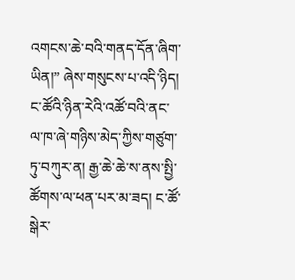འགངས་ཆེ་བའི་གནད་དོན་ཞིག་ཡིན།” ཞེས་གསུངས་པ་འདི་ཉིད། ང་ཚོའི་ཉིན་རེའི་འཚོ་བའི་ནང་ལ་ཁ་ཞེ་གཉིས་མེད་ཀྱིས་གཙུག་ཏུ་བཀུར་ན། རྒྱ་ཆེ་ཆེ་ས་ནས་སྤྱི་ཚོགས་ལ་ཕན་པར་མ་ཟད། ང་ཚོ་སྒེར་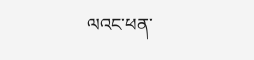ལའང་ཕན་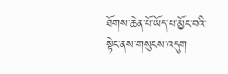ཐོགས་ཆེན་པོ་ཡོད་པ་མྱོང་བའི་སྟེང་ནས་གསུངས་འདུག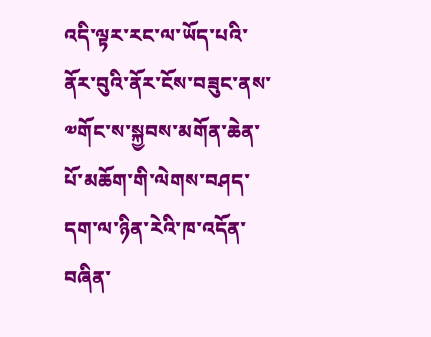འདི་ལྟར་རང་ལ་ཡོད་པའི་ནོར་བུའི་ནོར་ངོས་བཟུང་ནས་༧གོང་ས་སྐྱབས་མགོན་ཆེན་པོ་མཆོག་གི་ལེགས་བཤད་དག་ལ་ཉིན་རེའི་ཁ་འདོན་བཞིན་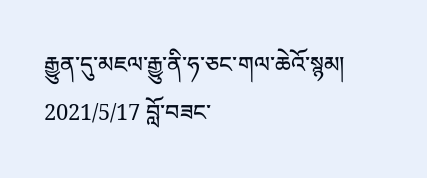རྒྱུན་དུ་མཇལ་རྒྱུ་ནི་ཧ་ཅང་གལ་ཆེའོ་སྙམ།
2021/5/17 བློ་བཟང་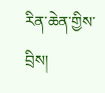རིན་ཆེན་གྱིས་བྲིས།